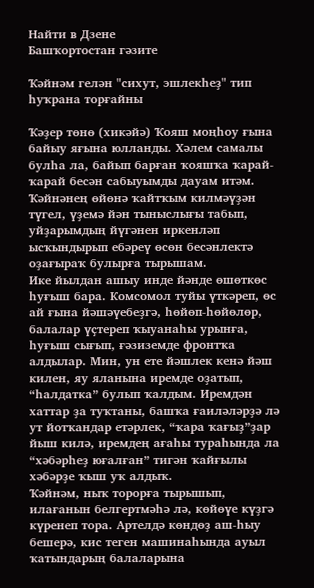Найти в Дзене
Башҡортостан гәзите

Ҡәйнәм гелән "сихут, эшлекһеҙ" тип һуҡрана торғайны

Ҡәҙер төнө (хикәйә) Ҡояш моңһоу ғына байыу яғына юлланды. Хәлем самалы булһа ла, байып барған ҡояшҡа ҡарай-ҡарай бесән сабыуымды дауам итәм. Ҡәйнәнең өйөнә ҡайтҡым килмәүҙән түгел, үҙемә йән тыныслығы табып, уйҙарымдың йүгәнен иркенләп ысҡындырып ебәреү өсөн бесәнлектә оҙағыраҡ булырға тырышам.
Ике йылдан ашыу инде йәнде өшөткөс һуғыш бара. Комсомол туйы үткәреп, өс ай ғына йәшәүебеҙгә, һөйөп-һөйөлөр, балалар үҫтереп ҡыуанаһы урынға, һуғыш сығып, ғәзиземде фронтҡа алдылар. Мин, ун ете йәшлек кенә йәш килен, яу яланына иремде оҙатып, “һалдатка” булып ҡалдым. Иремдән хаттар ҙа туҡтаны, башҡа ғаиләләрҙә лә ут йотҡандар етәрлек, “ҡара ҡағыҙ”ҙар йыш килә, иремдең ағаһы тураһында ла “хәбәрһеҙ юғалған” тигән ҡайғылы хәбәрҙе ҡыш уҡ алдыҡ.
Ҡәйнәм, ныҡ торорға тырышып, илағанын белгертмәһә лә, көйөүе күҙгә күренеп тора. Артелдә көндөҙ аш-һыу бешерә, кис теген машинаһында ауыл ҡатындарың балаларына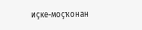иҫке-моҫҡонан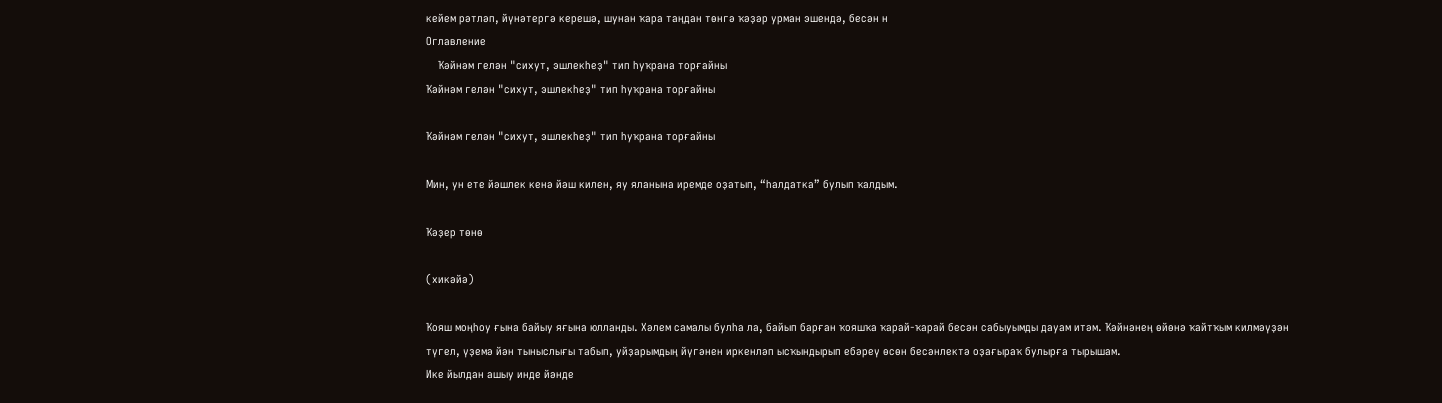кейем рәтләп, йүнәтергә керешә, шунан ҡара таңдан төнгә ҡәҙәр урман эшендә, бесән н
Оглавление
    Ҡәйнәм гелән "сихут, эшлекһеҙ" тип һуҡрана торғайны
Ҡәйнәм гелән "сихут, эшлекһеҙ" тип һуҡрана торғайны

Ҡәйнәм гелән "сихут, эшлекһеҙ" тип һуҡрана торғайны

Мин, ун ете йәшлек кенә йәш килен, яу яланына иремде оҙатып, “һалдатка” булып ҡалдым.

Ҡәҙер төнө

(хикәйә)

Ҡояш моңһоу ғына байыу яғына юлланды. Хәлем самалы булһа ла, байып барған ҡояшҡа ҡарай-ҡарай бесән сабыуымды дауам итәм. Ҡәйнәнең өйөнә ҡайтҡым килмәүҙән түгел, үҙемә йән тыныслығы табып, уйҙарымдың йүгәнен иркенләп ысҡындырып ебәреү өсөн бесәнлектә оҙағыраҡ булырға тырышам.
Ике йылдан ашыу инде йәнде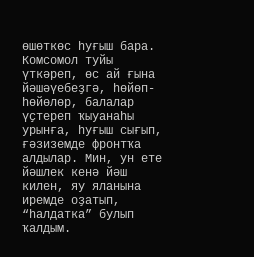өшөткөс һуғыш бара. Комсомол туйы үткәреп, өс ай ғына йәшәүебеҙгә, һөйөп-һөйөлөр, балалар үҫтереп ҡыуанаһы урынға, һуғыш сығып, ғәзиземде фронтҡа алдылар. Мин, ун ете йәшлек кенә йәш килен, яу яланына иремде оҙатып, “һалдатка” булып ҡалдым.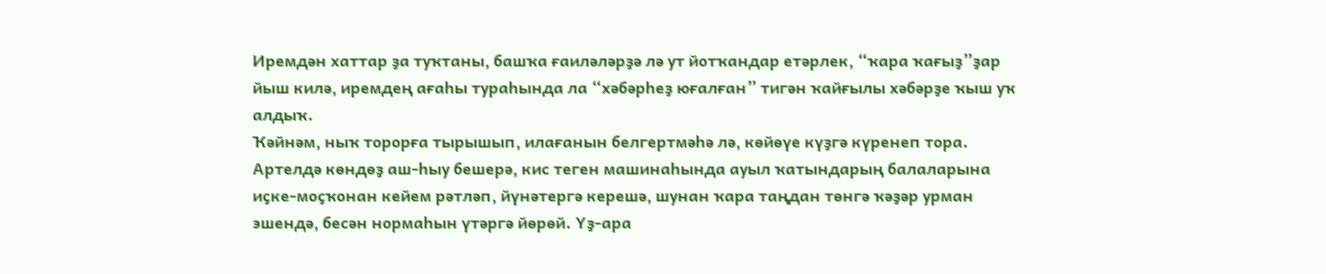Иремдән хаттар ҙа туҡтаны, башҡа ғаиләләрҙә лә ут йотҡандар етәрлек, “ҡара ҡағыҙ”ҙар йыш килә, иремдең ағаһы тураһында ла “хәбәрһеҙ юғалған” тигән ҡайғылы хәбәрҙе ҡыш уҡ алдыҡ.
Ҡәйнәм, ныҡ торорға тырышып, илағанын белгертмәһә лә, көйөүе күҙгә күренеп тора. Артелдә көндөҙ аш-һыу бешерә, кис теген машинаһында ауыл ҡатындарың балаларына иҫке-моҫҡонан кейем рәтләп, йүнәтергә керешә, шунан ҡара таңдан төнгә ҡәҙәр урман эшендә, бесән нормаһын үтәргә йөрөй. Үҙ-ара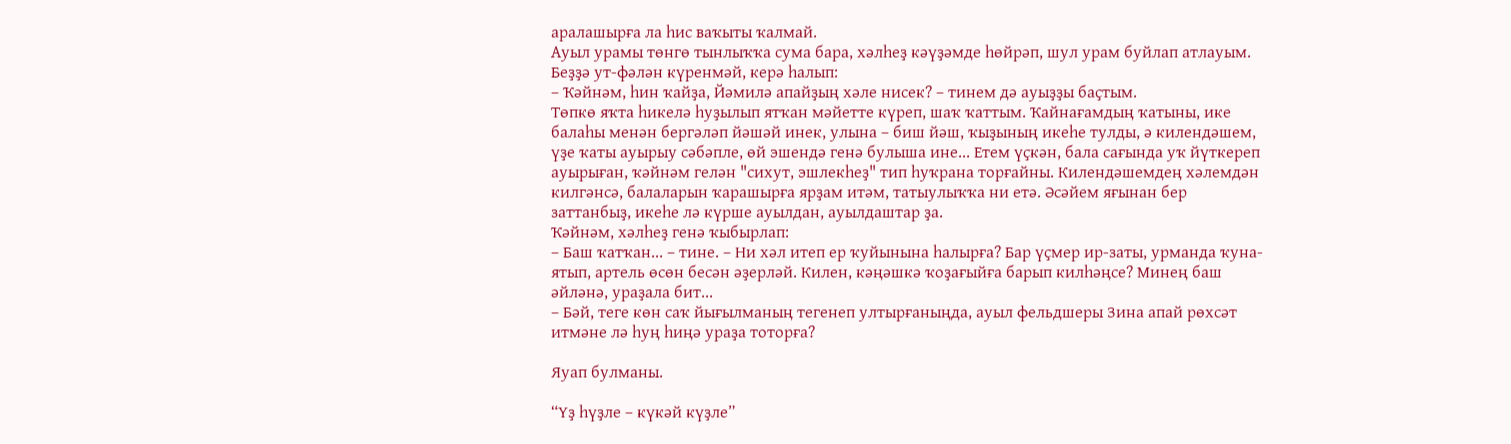аралашырға ла һис ваҡыты ҡалмай.
Ауыл урамы төнгө тынлыҡҡа сума бара, хәлһеҙ кәүҙәмде һөйрәп, шул урам буйлап атлауым. Беҙҙә ут-фәлән күренмәй, керә һалып:
– Ҡәйнәм, һин ҡайҙа, Йәмилә апайҙың хәле нисек? – тинем дә ауыҙҙы баҫтым.
Төпкө яҡта һикелә һуҙылып ятҡан мәйетте күреп, шаҡ ҡаттым. Ҡайнағамдың ҡатыны, ике балаһы менән бергәләп йәшәй инек, улына – биш йәш, ҡыҙының икеһе тулды, ә килендәшем, үҙе ҡаты ауырыу сәбәпле, өй эшендә генә булыша ине... Етем үҫкән, бала сағында уҡ йүткереп ауырыған, ҡәйнәм гелән "сихут, эшлекһеҙ" тип һуҡрана торғайны. Килендәшемдең хәлемдән килгәнсә, балаларын ҡарашырға ярҙам итәм, татыулыҡҡа ни етә. Әсәйем яғынан бер заттанбыҙ, икеһе лә күрше ауылдан, ауылдаштар ҙа.
Ҡәйнәм, хәлһеҙ генә ҡыбырлап:
– Баш ҡатҡан... – тине. – Ни хәл итеп ер ҡуйынына һалырға? Бар үҫмер ир-заты, урманда ҡуна-ятып, артель өсөн бесән әҙерләй. Килен, кәңәшкә ҡоҙағыйға барып килһәңсе? Минең баш әйләнә, ураҙала бит...
– Бәй, теге көн саҡ йығылманың тегенеп ултырғаныңда, ауыл фельдшеры Зина апай рөхсәт итмәне лә һуң һиңә ураҙа тоторға?

Яуап булманы.

“Үҙ һүҙле – күкәй күҙле”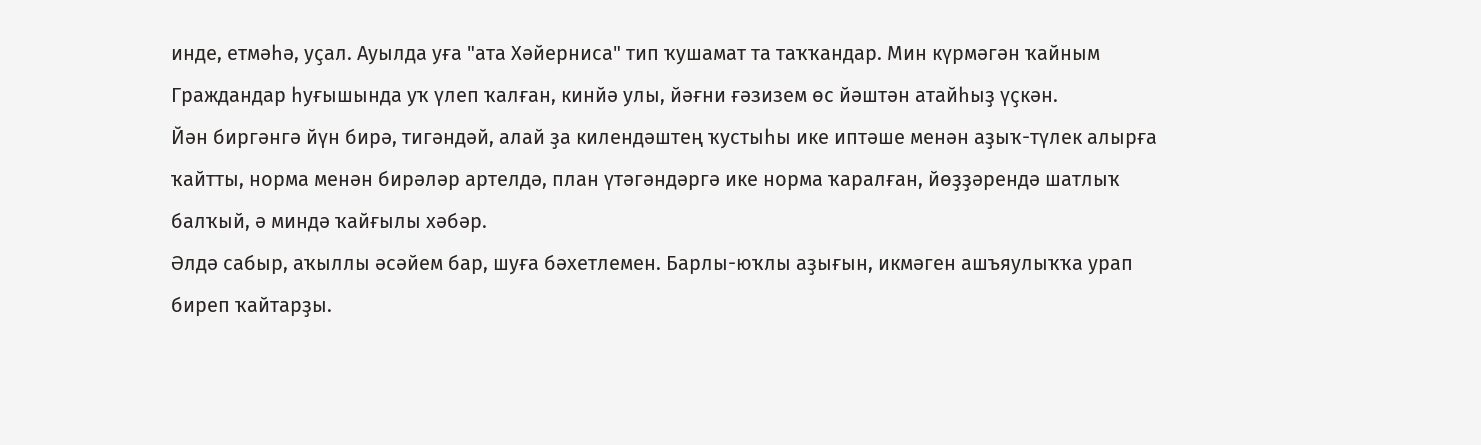инде, етмәһә, уҫал. Ауылда уға "ата Хәйерниса" тип ҡушамат та таҡҡандар. Мин күрмәгән ҡайным Граждандар һуғышында уҡ үлеп ҡалған, кинйә улы, йәғни ғәзизем өс йәштән атайһыҙ үҫкән.
Йән биргәнгә йүн бирә, тигәндәй, алай ҙа килендәштең ҡустыһы ике иптәше менән аҙыҡ-түлек алырға ҡайтты, норма менән бирәләр артелдә, план үтәгәндәргә ике норма ҡаралған, йөҙҙәрендә шатлыҡ балҡый, ә миндә ҡайғылы хәбәр.
Әлдә сабыр, аҡыллы әсәйем бар, шуға бәхетлемен. Барлы-юҡлы аҙығын, икмәген ашъяулыҡҡа урап биреп ҡайтарҙы.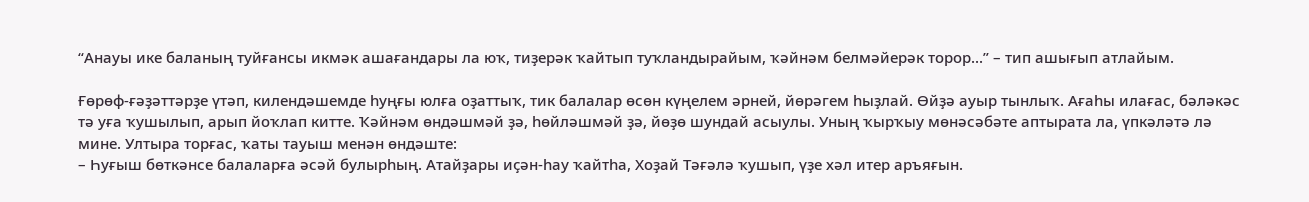“Анауы ике баланың туйғансы икмәк ашағандары ла юҡ, тиҙерәк ҡайтып туҡландырайым, ҡәйнәм белмәйерәк торор...” – тип ашығып атлайым.

Ғөрөф-ғәҙәттәрҙе үтәп, килендәшемде һуңғы юлға оҙаттыҡ, тик балалар өсөн күңелем әрней, йөрәгем һыҙлай. Өйҙә ауыр тынлыҡ. Ағаһы илағас, бәләкәс тә уға ҡушылып, арып йоҡлап китте. Ҡәйнәм өндәшмәй ҙә, һөйләшмәй ҙә, йөҙө шундай асыулы. Уның ҡырҡыу мөнәсәбәте аптырата ла, үпкәләтә лә мине. Ултыра торғас, ҡаты тауыш менән өндәште:
– Һуғыш бөткәнсе балаларға әсәй булырһың. Атайҙары иҫән-һау ҡайтһа, Хоҙай Тәғәлә ҡушып, үҙе хәл итер аръяғын.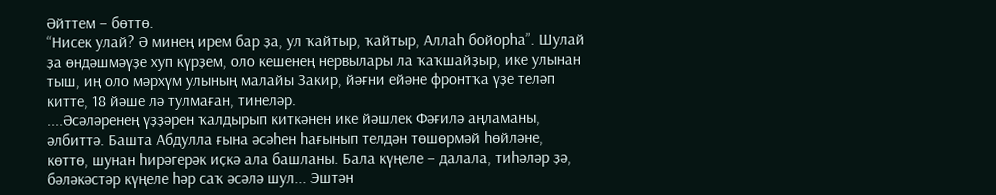Әйттем – бөттө.
“Нисек улай? Ә минең ирем бар ҙа, ул ҡайтыр, ҡайтыр, Аллаһ бойорһа”. Шулай ҙа өндәшмәүҙе хуп күрҙем, оло кешенең нервылары ла ҡаҡшайҙыр, ике улынан тыш, иң оло мәрхүм улының малайы Закир, йәғни ейәне фронтҡа үҙе теләп китте, 18 йәше лә тулмаған, тинеләр.
....Әсәләренең үҙҙәрен ҡалдырып киткәнен ике йәшлек Фәғилә аңламаны, әлбиттә. Башта Абдулла ғына әсәһен һағынып телдән төшөрмәй һөйләне, көттө, шунан һирәгерәк иҫкә ала башланы. Бала күңеле – далала, тиһәләр ҙә, бәләкәстәр күңеле һәр саҡ әсәлә шул... Эштән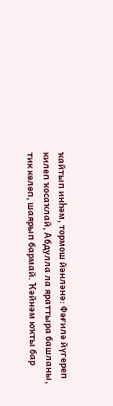ҡайтып инһәм, тормош йәнләнә: Фәғилә йүгереп килеп ҡосаҡлай, Абдулла ла яраттыра башланы, тик көлөп, шаярып бармай. Ҡәйнәм юҡты бар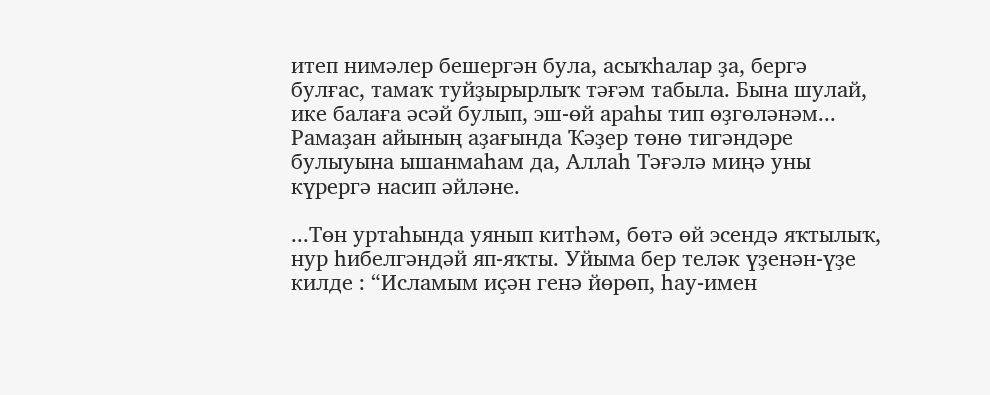итеп нимәлер бешергән була, асыҡһалар ҙа, бергә булғас, тамаҡ туйҙырырлыҡ тәғәм табыла. Бына шулай, ике балаға әсәй булып, эш-өй араһы тип өҙгөләнәм...
Рамаҙан айының аҙағында Ҡәҙер төнө тигәндәре булыуына ышанмаһам да, Аллаһ Тәғәлә миңә уны күрергә насип әйләне.

...Төн уртаһында уянып китһәм, бөтә өй эсендә яҡтылыҡ, нур һибелгәндәй яп-яҡты. Уйыма бер теләк үҙенән-үҙе килде : “Исламым иҫән генә йөрөп, һау-имен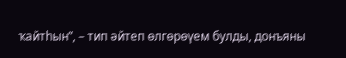ҡайтһын”, – тип әйтеп өлгөрөүем булды, донъяны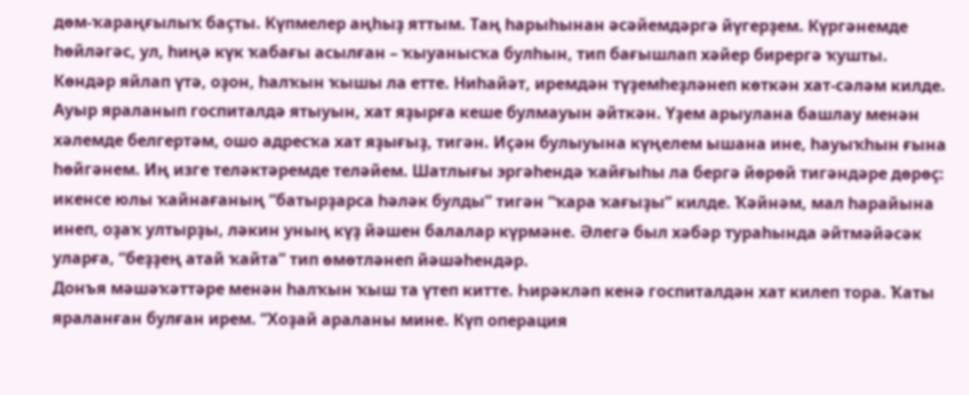дөм-ҡараңғылыҡ баҫты. Күпмелер аңһыҙ яттым. Таң һарыһынан әсәйемдәргә йүгерҙем. Күргәнемде һөйләгәс, ул, һиңә күк ҡабағы асылған – ҡыуанысҡа булһын, тип бағышлап хәйер бирергә ҡушты.
Көндәр яйлап үтә, оҙон, һалҡын ҡышы ла етте. Ниһайәт, иремдән түҙемһеҙләнеп көткән хат-сәләм килде. Ауыр яраланып госпиталдә ятыуын, хат яҙырға кеше булмауын әйткән. Үҙем арыулана башлау менән хәлемде белгертәм, ошо адресҡа хат яҙығыҙ, тигән. Иҫән булыуына күңелем ышана ине, һауыҡһын ғына һөйгәнем. Иң изге теләктәремде теләйем. Шатлығы эргәһендә ҡайғыһы ла бергә йөрөй тигәндәре дөрөҫ: икенсе юлы ҡайнағаның “батырҙарса һәләк булды” тигән “ҡара ҡағыҙы” килде. Ҡәйнәм, мал һарайына инеп, оҙаҡ ултырҙы, ләкин уның күҙ йәшен балалар күрмәне. Әлегә был хәбәр тураһында әйтмәйәсәк уларға, “беҙҙең атай ҡайта” тип өмөтләнеп йәшәһендәр.
Донъя мәшәҡәттәре менән һалҡын ҡыш та үтеп китте. Һирәкләп кенә госпиталдән хат килеп тора. Ҡаты яраланған булған ирем. “Хоҙай араланы мине. Күп операция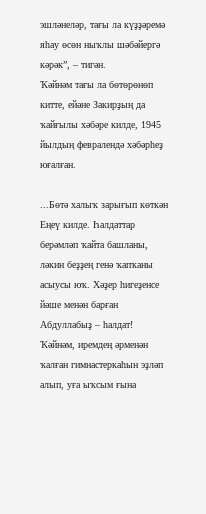эшләнеләр, тағы ла күҙҙәремә яһау өсөн ныҡлы шәбәйергә кәрәк”, – тигән.
Ҡәйнәм тағы ла бөтөрөнөп китте, ейәне Закирҙың да ҡайғылы хәбәре килде, 1945 йылдың февралендә хәбәрһеҙ юғалған.

...Бөтә халыҡ зарығып көткән Еңеү килде. Һалдаттар берәмләп ҡайта башланы, ләкин беҙҙең генә ҡапҡаны асыусы юҡ. Хәҙер һигеҙенсе йәше менән барған Абдуллабыҙ – һалдат! Ҡәйнәм, иремдең әрменән ҡалған гимнастеркаһын эҙләп алып, уға ыҡсым ғына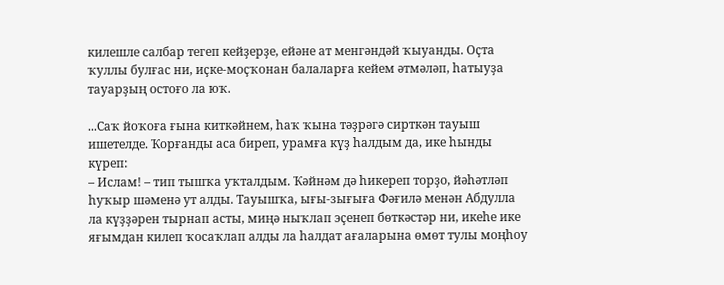килешле салбар тегеп кейҙерҙе, ейәне ат менгәндәй ҡыуанды. Оҫта ҡуллы булғас ни, иҫке-моҫҡонан балаларға кейем әтмәләп, һатыуҙа тауарҙың остоғо ла юҡ.

...Саҡ йоҡоға ғына киткәйнем, һаҡ ҡына тәҙрәгә сирткән тауыш ишетелде. Ҡорғанды аса биреп, урамға күҙ һалдым да, ике һынды күреп:
– Ислам! – тип тышҡа уҡталдым. Ҡәйнәм дә һикереп торҙо, йәһәтләп һуҡыр шәменә ут алды. Тауышҡа, ығы-зығыға Фәғилә менән Абдулла ла күҙҙәрен тырнап асты, миңә ныҡлап эҫенеп бөткәстәр ни, икеһе ике яғымдан килеп ҡосаҡлап алды ла һалдат ағаларына өмөт тулы моңһоу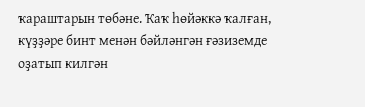ҡараштарын төбәне. Ҡаҡ һөйәккә ҡалған, күҙҙәре бинт менән бәйләнгән ғәзиземде оҙатып килгән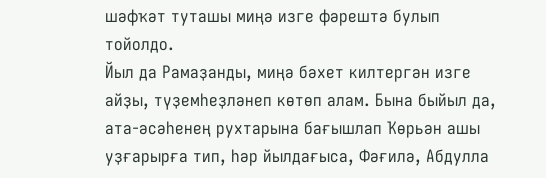шәфҡәт туташы миңә изге фәрештә булып тойолдо.
Йыл да Рамаҙанды, миңә бәхет килтергән изге айҙы, түҙемһеҙләнеп көтөп алам. Бына быйыл да, ата-әсәһенең рухтарына бағышлап Ҡөрьән ашы уҙғарырға тип, һәр йылдағыса, Фәғилә, Абдулла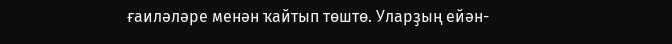ғаиләләре менән ҡайтып төштө. Уларҙың ейән-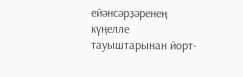ейәнсәрҙәренең күңелле тауыштарынан йорт-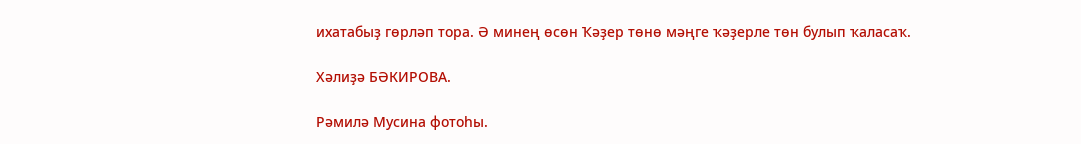ихатабыҙ гөрләп тора. Ә минең өсөн Ҡәҙер төнө мәңге ҡәҙерле төн булып ҡаласаҡ.

Хәлиҙә БӘКИРОВА.

Рәмилә Мусина фотоһы.